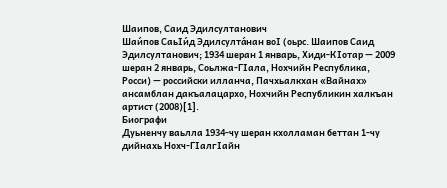Шаипов, Саид Эдилсултанович
Шаи́пов СаьӀи́д Эдилсулта́нан воӀ (оьрс. Шаипов Саид Эдилсултанович; 1934 шеран 1 январь, Хиди-КӀотар — 2009 шеран 2 январь, Соьлжа-ГӀала, Нохчийн Республика, Росси) — российски илланча, Пачхьалкхан «Вайнах» ансамблан дакъалацархо, Нохчийн Республикин халкъан артист (2008)[1].
Биографи
Дуьненчу ваьлла 1934-чу шеран кхолламан беттан 1-чу дийнахь Нохч-ГӀалгӀайн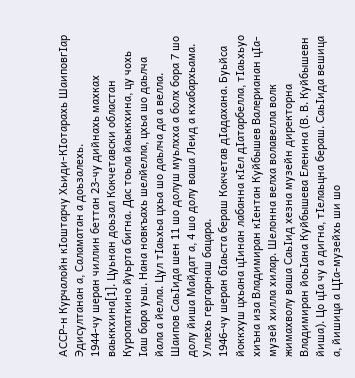АССР-н Курчалойн кӀоштарчу Хьиди-КӀотарахь ШаиповгӀар Эдисултанан а, Саламатан а доьзалехь.
1944-чу шеран чиллин беттан 23-чу дийнахь махках ваьккхина[1]. Цуьнан доьзал Кокчетавски областан Куропаткино йуьрта бигна. Дас тоьла йаьккхина, цу чохь Ӏаш бара уьш. Нана новкъахь шелйелла, цхьа шо даьлча йала а йелла. Цул тӀаьхьа цхьа шо даьлча да а велла. Шаипов СаьӀида шен 11 шо долуш муьлхха а болх бора 7 шо долу йиша Майдат а, 4 шо долу ваша Леид а кхабархьама. Уллехь гергарнаш бацара.
1946-чу шеран бӀаьста бераш Кокчетав дӀадахана. Буьйса йоккхуш цхьана цӀинан лабанна кӀел дӀатарбелла, тӀаьхьуо хиъна иза Владимиран кӀентан Куйбышев Валерианан цӀа-музей хилла хилар. Шелонна велха волавелла волк жимахволу ваша СаьӀид хезна музейн директорна Владимиран йоьӀана Куйбышева Еленина (В. В. Куйбышевн йиша). Цо цӀа чу а дигна, тӀелаьцна бераш. СаьӀида вешица а, йишица а ЦӀа-музейхь ши шо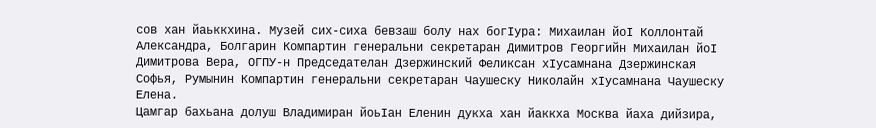сов хан йаьккхина. Музей сих-сиха бевзаш болу нах богӀура: Михаилан йоӀ Коллонтай Александра, Болгарин Компартин генеральни секретаран Димитров Георгийн Михаилан йоӀ Димитрова Вера, ОГПУ-н Председателан Дзержинский Феликсан хӀусамнана Дзержинская Софья, Румынин Компартин генеральни секретаран Чаушеску Николайн хӀусамнана Чаушеску Елена.
Цамгар бахьана долуш Владимиран йоьӀан Еленин дукха хан йаккха Москва йаха дийзира,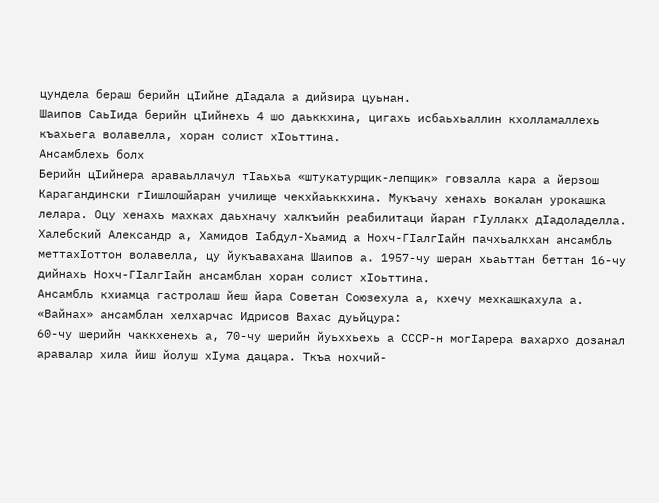цундела бераш берийн цӀийне дӀадала а дийзира цуьнан.
Шаипов СаьӀида берийн цӀийнехь 4 шо даьккхина, цигахь исбаьхьаллин кхолламаллехь къахьега волавелла, хоран солист хӀоьттина.
Ансамблехь болх
Берийн цӀийнера араваьллачул тӀаьхьа «штукатурщик-лепщик» говзалла кара а йерзош Карагандински гӀишлошйаран училище чекхйаьккхина. Мукъачу хенахь вокалан урокашка лелара. Оцу хенахь махках даьхначу халкъийн реабилитаци йаран гӀуллакх дӀадоладелла. Халебский Александр а, Хамидов Ӏабдул-Хьамид а Нохч-ГӀалгӀайн пачхьалкхан ансамбль меттахӀоттон волавелла, цу йукъавахана Шаипов а. 1957-чу шеран хьаьттан беттан 16-чу дийнахь Нохч-ГӀалгӀайн ансамблан хоран солист хӀоьттина.
Ансамбль кхиамца гастролаш йеш йара Советан Союзехула а, кхечу мехкашкахула а. «Вайнах» ансамблан хелхарчас Идрисов Вахас дуьйцура:
60-чу шерийн чаккхенехь а, 70-чу шерийн йуьххьехь а СССР-н могӀарера вахархо дозанал аравалар хила йиш йолуш хӀума дацара. Ткъа нохчий-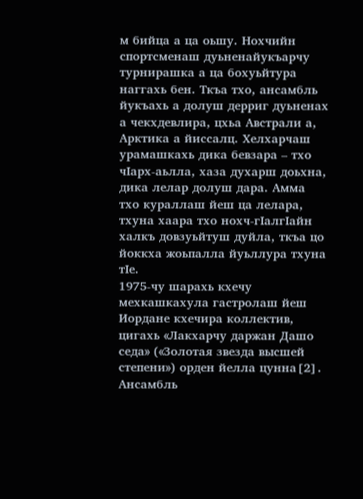м бийца а ца оьшу. Нохчийн спортсменаш дуьненайукъарчу турнирашка а ца бохуьйтура наггахь бен. Ткъа тхо, ансамбль йукъахь а долуш дерриг дуьненах а чекхдевлира, цхьа Австрали а, Арктика а йиссалц. Хелхарчаш урамашкахь дика бевзара – тхо чӀарх-аьлла, хаза духарш доьхна, дика лелар долуш дара. Амма тхо кураллаш йеш ца лелара, тхуна хаара тхо нохч-гӀалгӀайн халкъ довзуьйтуш дуйла, ткъа цо йоккха жоьпалла йуьллура тхуна тӀе.
1975-чу шарахь кхечу мехкашкахула гастролаш йеш Иордане кхечира коллектив, цигахь «Лакхарчу даржан Дашо седа» («Золотая звезда высшей степени») орден йелла цунна[2].
Ансамбль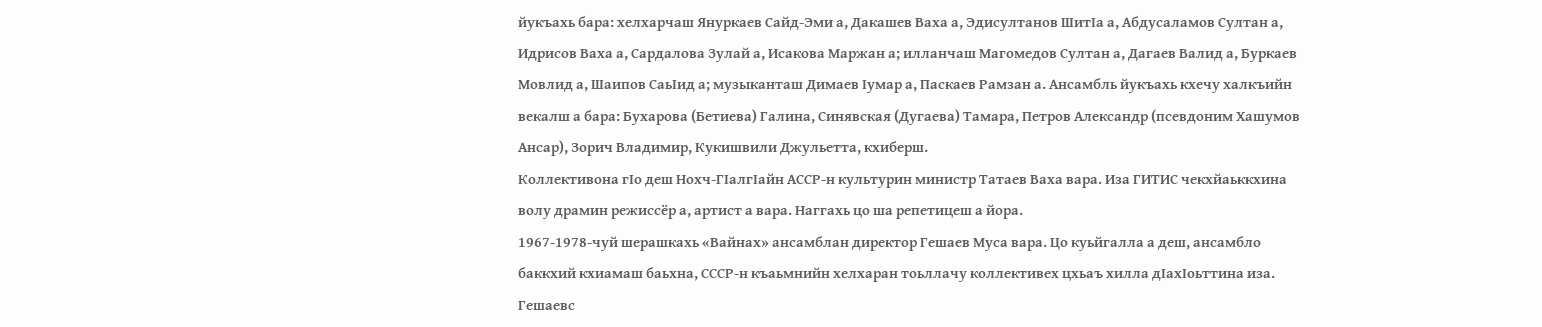йукъахь бара: хелхарчаш Януркаев Сайд-Эми а, Дакашев Ваха а, Эдисултанов ШитӀа а, Абдусаламов Султан а, Идрисов Ваха а, Сардалова Зулай а, Исакова Маржан а; илланчаш Магомедов Султан а, Дагаев Валид а, Буркаев Мовлид а, Шаипов СаьӀид а; музыканташ Димаев Ӏумар а, Паскаев Рамзан а. Ансамбль йукъахь кхечу халкъийн векалш а бара: Бухарова (Бетиева) Галина, Синявская (Дугаева) Тамара, Петров Александр (псевдоним Хашумов Ансар), Зорич Владимир, Кукишвили Джульетта, кхиберш.
Коллективона гӀо деш Нохч-ГӀалгӀайн АССР-н культурин министр Татаев Ваха вара. Иза ГИТИС чекхйаьккхина волу драмин режиссёр а, артист а вара. Наггахь цо ша репетицеш а йора.
1967-1978-чуй шерашкахь «Вайнах» ансамблан директор Гешаев Муса вара. Цо куьйгалла а деш, ансамбло баккхий кхиамаш баьхна, СССР-н къаьмнийн хелхаран тоьллачу коллективех цхьаъ хилла дӀахӀоьттина иза. Гешаевс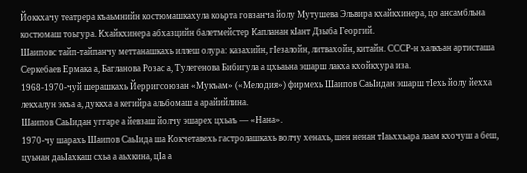Йоккхачу театрера къаьмнийн костюмашкахула коьрта говзанча йолу Мутушева Эльвира кхайкхинера, цо ансамбльна костюмаш тоьгура. Кхайкхинера абхазцийн балетмейстер Капланан кӀант Дзыба Георгий.
Шаиповс тайп-тайпанчу меттанашкахь иллеш олура: казахийн, гӀезалойн, литвахойн, китайн. СССР-н халкъан артисташа Серкебаев Ермака а, Багланова Розас а, Тулегенова Бибигула а цхьаьна эшарш лакха кхойкхура иза.
1968-1970-чуй шерашкахь Йерригсоюзан «Мукъам» («Мелодия») фирмехь Шаипов СаьӀидан эшарш тӀехь йолу йехха лекхалун экъа а, дуккха а кегийра альбомаш а арайийлина.
Шаипов СаьӀидан уггаре а йевзаш йолчу эшарех цхьаъ — «Нана».
1970-чу шарахь Шаипов СаьӀида ша Кокчетавехь гастролашкахь волчу хенахь, шен ненан тӀаьххьара лаам кхочуш а беш, цуьнан даьӀахкаш схьа а аьхкина, цӀа а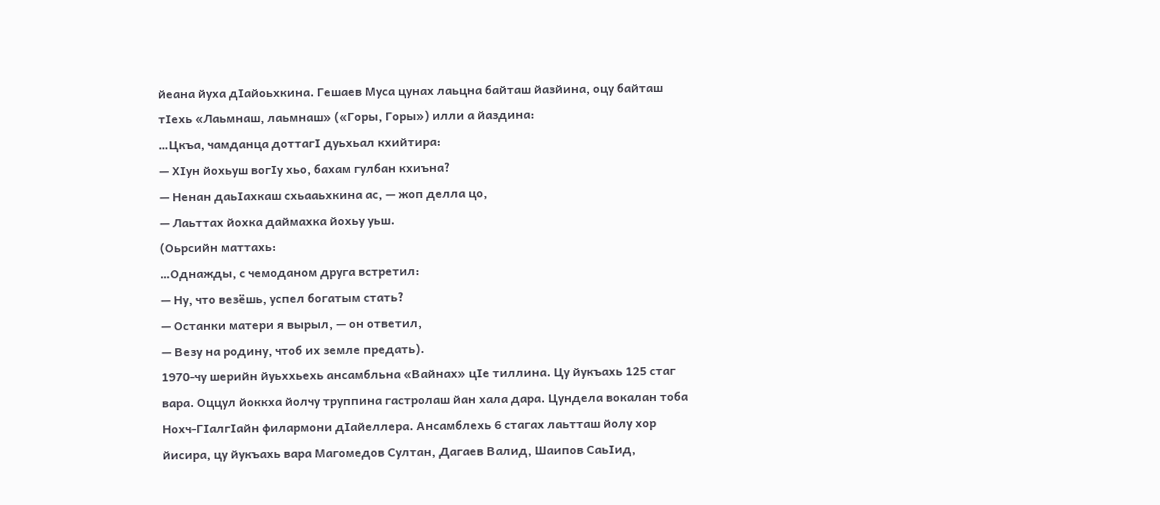йеана йуха дӀайоьхкина. Гешаев Муса цунах лаьцна байташ йазйина, оцу байташ тӀехь «Лаьмнаш, лаьмнаш» («Горы, Горы») илли а йаздина:
…Цкъа, чамданца доттагӀ дуьхьал кхийтира:
— ХӀун йохьуш вогӀу хьо, бахам гулбан кхиъна?
— Ненан даьӀахкаш схьааьхкина ас, — жоп делла цо,
— Лаьттах йохка даймахка йохьу уьш.
(Оьрсийн маттахь:
…Однажды, с чемоданом друга встретил:
— Ну, что везёшь, успел богатым стать?
— Останки матери я вырыл, — он ответил,
— Везу на родину, чтоб их земле предать).
1970-чу шерийн йуьххьехь ансамбльна «Вайнах» цӀе тиллина. Цу йукъахь 125 стаг вара. Оццул йоккха йолчу труппина гастролаш йан хала дара. Цундела вокалан тоба Нохч-ГӀалгӀайн филармони дӀайеллера. Ансамблехь 6 стагах лаьтташ йолу хор йисира, цу йукъахь вара Магомедов Султан, Дагаев Валид, Шаипов СаьӀид,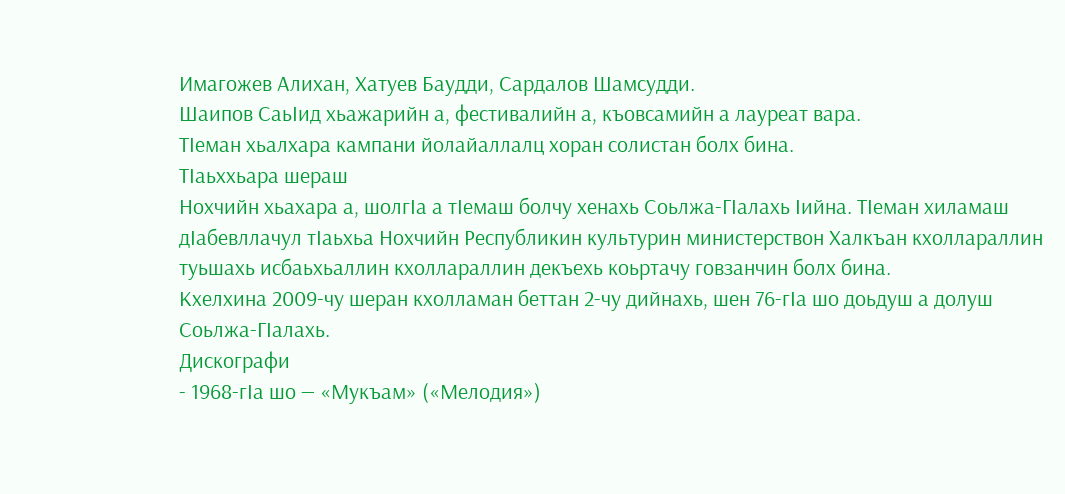Имагожев Алихан, Хатуев Баудди, Сардалов Шамсудди.
Шаипов СаьӀид хьажарийн а, фестивалийн а, къовсамийн а лауреат вара.
ТӀеман хьалхара кампани йолайаллалц хоран солистан болх бина.
ТӀаьххьара шераш
Нохчийн хьахара а, шолгӀа а тӀемаш болчу хенахь Соьлжа-ГӀалахь Ӏийна. ТӀеман хиламаш дӀабевллачул тӀаьхьа Нохчийн Республикин культурин министерствон Халкъан кхоллараллин туьшахь исбаьхьаллин кхоллараллин декъехь коьртачу говзанчин болх бина.
Кхелхина 2009-чу шеран кхолламан беттан 2-чу дийнахь, шен 76-гӀа шо доьдуш а долуш Соьлжа-ГӀалахь.
Дискографи
- 1968-гӀа шо — «Мукъам» («Мелодия»)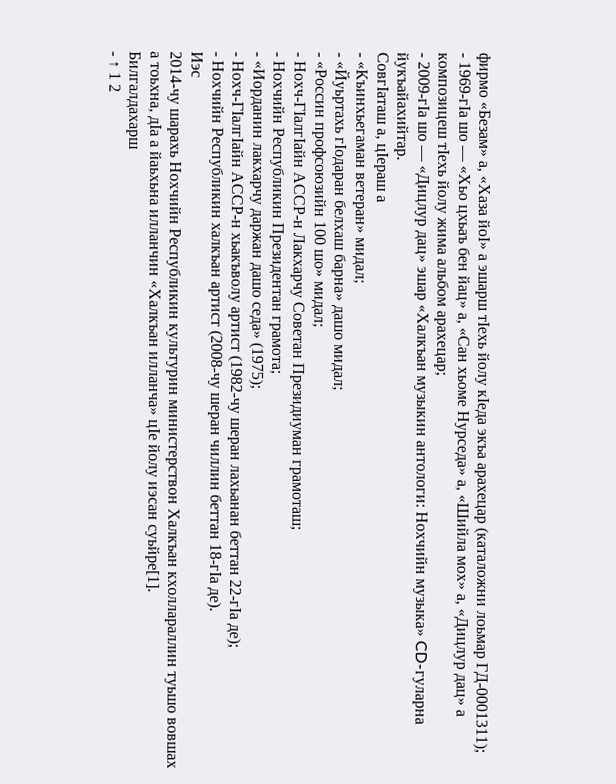фирмо «Безам» а, «Хаза йоӀ» а эшарш тӀехь йолу кӀеда экъа арахецар (каталожни лоьмар ГД-0001311);
- 1969-гӀа шо — «Хьо цхьаъ бен йац» а, «Сан хьоме Нурседа» а, «Шийла мох» а, «Дицлур дац» а композицеш тӀехь йолу жима альбом арахецар;
- 2009-гӀа шо — «Дицлур дац» эшар «Халкъан музыкин антологи: Нохчийн музыка» CD-гуларна йукъайахийтар.
СовгӀаташ а, цӀераш а
- «Къинхьегаман ветеран» мидал;
- «Йуьртахь гӀодаран белхаш барна» дашо мидал;
- «Россин профсоюзийн 100 шо» мидал;
- Нохч-ГӀалгӀайн АССР-н Лакхарчу Советан Президиуман грамоташ;
- Нохчийн Республикин Президентан грамота;
- «Иорданин лакхарчу даржан дашо седа» (1975);
- Нохч-ГӀалгӀайн АССР-н хьакъволу артист (1982-чу шеран лахьанан беттан 22-гӀа де);
- Нохчийн Республикин халкъан артист (2008-чу шеран чиллин беттан 18-гӀа де).
Иэс
2014-чу шарахь Нохчийн Республикин культурин министерствон Халкъан кхоллараллин туьшо вовшах а тоьхна, дӀа а йаьхьна илланчин «Халкъан илланча» цӀе йолу иэсан суьйре[1].
Билгалдахарш
- ↑ 1 2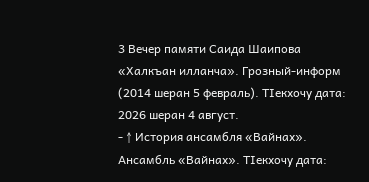3 Вечер памяти Саида Шаипова «Халкъан илланча». Грозный-информ (2014 шеран 5 февраль). ТӀекхочу дата: 2026 шеран 4 август.
- ↑ История ансамбля «Вайнах». Ансамбль «Вайнах». ТӀекхочу дата: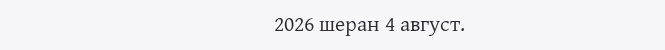2026 шеран 4 август.